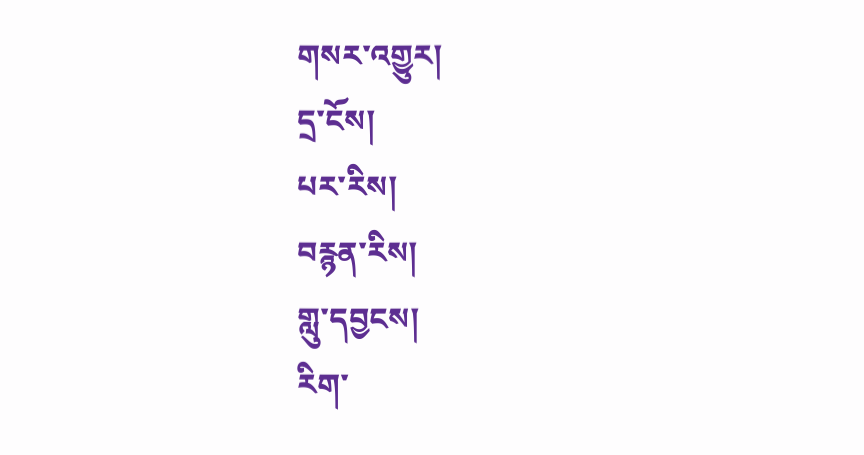གསར་འགྱུར།
དྲ་ངོས།
པར་རིས།
བརྙན་རིས།
གླུ་དབྱངས།
རིག་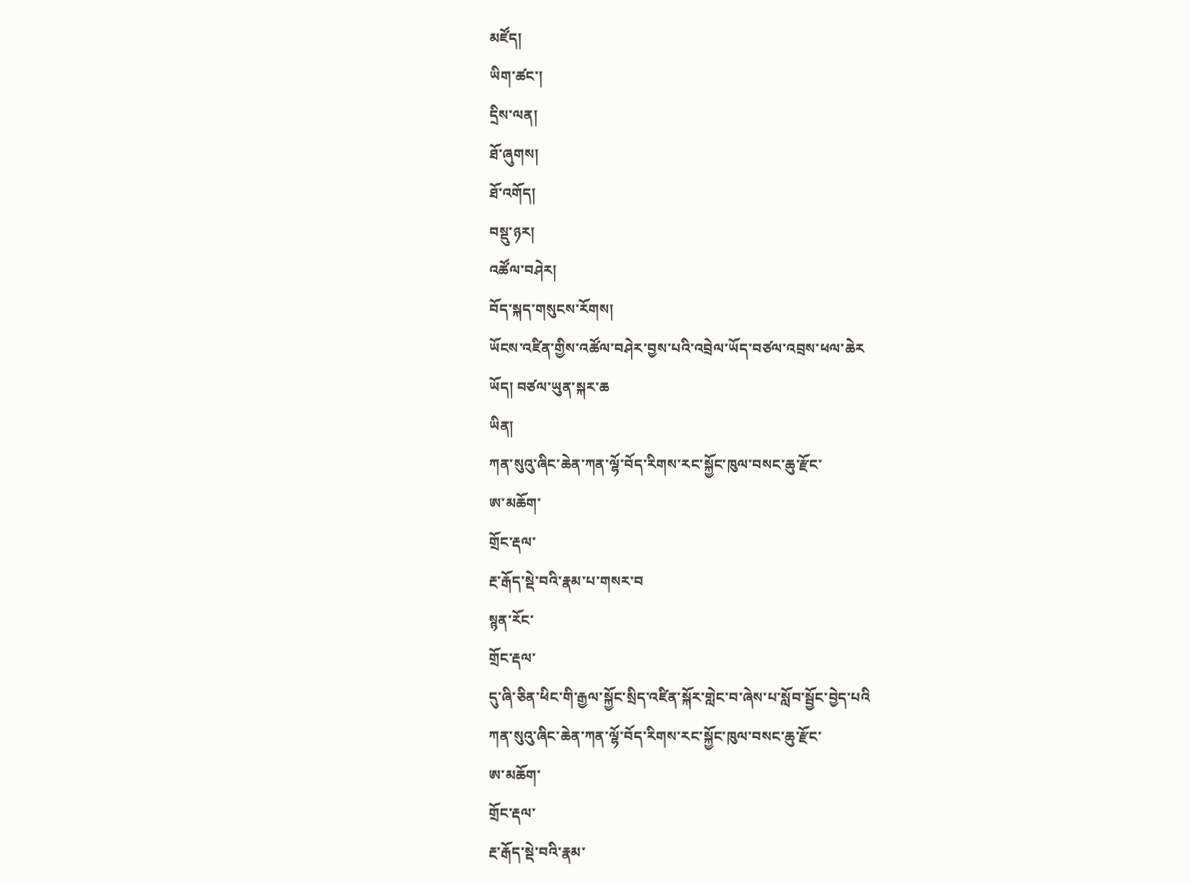མཛོད།
ཡིག་ཚང་།
དྲིས་ལན།
ཐོ་ཞུགས།
ཐོ་འགོད།
བསྡུ་ཉར།
འཚོལ་བཤེར།
བོད་སྐད་གསུངས་རོགས།
ཡོངས་འཛིན་གྱིས་འཚོལ་བཤེར་བྱས་པའི་འབྲེལ་ཡོད་བཙལ་འབྲས་ཕལ་ཆེར
ཡོད། བཙལ་ཡུན་སྐར་ཆ
ཡིན།
ཀན་སུའུ་ཞིང་ཆེན་ཀན་ལྷོ་བོད་རིགས་རང་སྐྱོང་ཁུལ་བསང་ཆུ་རྫོང་
ཨ་མཆོག་
གྲོང་རྡལ་
རྔ་རྒོད་སྡེ་བའི་རྣམ་པ་གསར་བ
སྙན་རོང་
གྲོང་རྡལ་
དུ་ཞི་ཅིན་ཕིང་གི་རྒྱལ་སྐྱོང་སྲིད་འཛིན་སྐོར་གླེང་བ་ཞེས་པ་སློབ་སྦྱོང་བྱེད་པའི
ཀན་སུའུ་ཞིང་ཆེན་ཀན་ལྷོ་བོད་རིགས་རང་སྐྱོང་ཁུལ་བསང་ཆུ་རྫོང་
ཨ་མཆོག་
གྲོང་རྡལ་
རྔ་རྒོད་སྡེ་བའི་རྣམ་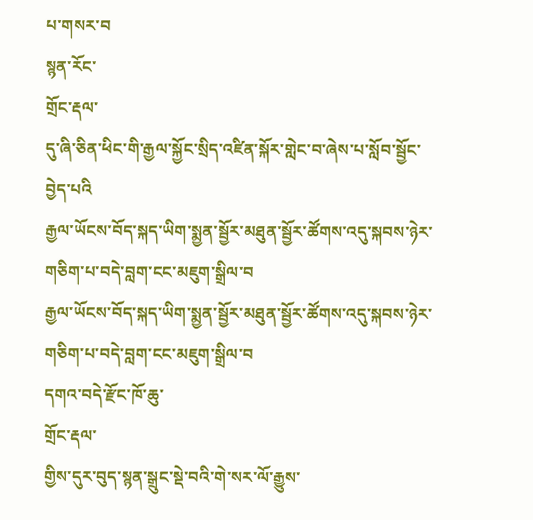པ་གསར་བ
སྙན་རོང་
གྲོང་རྡལ་
དུ་ཞི་ཅིན་ཕིང་གི་རྒྱལ་སྐྱོང་སྲིད་འཛིན་སྐོར་གླེང་བ་ཞེས་པ་སློབ་སྦྱོང་བྱེད་པའི
རྒྱལ་ཡོངས་བོད་སྐད་ཡིག་སྨྱན་སྦྱོར་མཐུན་སྦྱོར་ཚོགས་འདུ་སྐབས་ཉེར་གཅིག་པ་བདེ་བླག་ངང་མཇུག་སྒྲིལ་བ
རྒྱལ་ཡོངས་བོད་སྐད་ཡིག་སྨྱན་སྦྱོར་མཐུན་སྦྱོར་ཚོགས་འདུ་སྐབས་ཉེར་གཅིག་པ་བདེ་བླག་ངང་མཇུག་སྒྲིལ་བ
དགའ་བདེ་རྫོང་ཁོ་ཆུ་
གྲོང་རྡལ་
གྱིས་དུར་བུད་སྙན་སྒྲུང་སྡེ་བའི་གེ་སར་ལོ་རྒྱུས་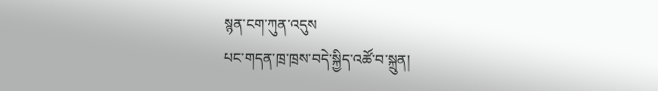སྙན་ངག་ཀུན་འདུས
པང་གདན་ཁྲ་ཁྲས་བདེ་སྐྱིད་འཚོ་བ་སྐྲུན།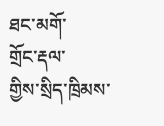ཐང་མགོ་
གྲོང་རྡལ་
གྱིས་སྲིད་ཁྲིམས་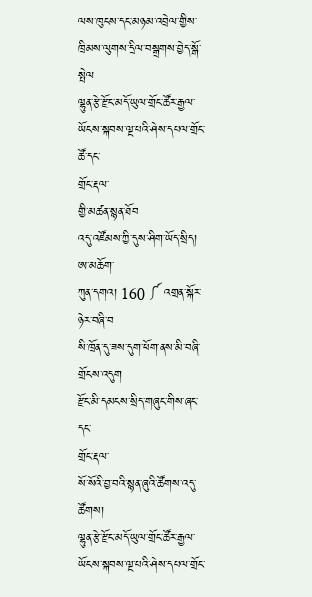ལས་ཁུངས་དང་མཉམ་འབྲེལ་གྱིས་ཁྲིམས་ལུགས་དྲིལ་བསྒྲགས་བྱེད་སྒོ་སྤེལ
ལྷུན་རྩེ་རྫོང་མདོ་ཡུལ་གྲོང་ཚོར་རྒྱལ་ཡོངས་སྐབས་ལྔ་པའི་ཤེས་དཔལ་གྲོང་ཚོ་དང་
གྲོང་རྡལ་
གྱི་མཚན་སྙན་ཐོབ
འདུ་འཛོམས་ཀྱི་དུས་ཤིག་ཡོད་སྲིད།
ཨ་མཆོག་
ཀུན་དགའ། 160 ༼ འགྲན་སྐོར་ཉེར་བཞི་བ
སི་ཁྲོན་དུ་ཟས་དུག་ཕོག་ནས་མི་བཞི་གྲོངས་འདུག
རྫོང་མི་དམངས་སྲིད་གཞུང་གིས་ཞང་དང་
གྲོང་རྡལ་
སོ་སོའི་བྱ་བའི་སྙན་ཞུའི་ཚོགས་འདུ་ཚོགས།
ལྷུན་རྩེ་རྫོང་མདོ་ཡུལ་གྲོང་ཚོར་རྒྱལ་ཡོངས་སྐབས་ལྔ་པའི་ཤེས་དཔལ་གྲོང་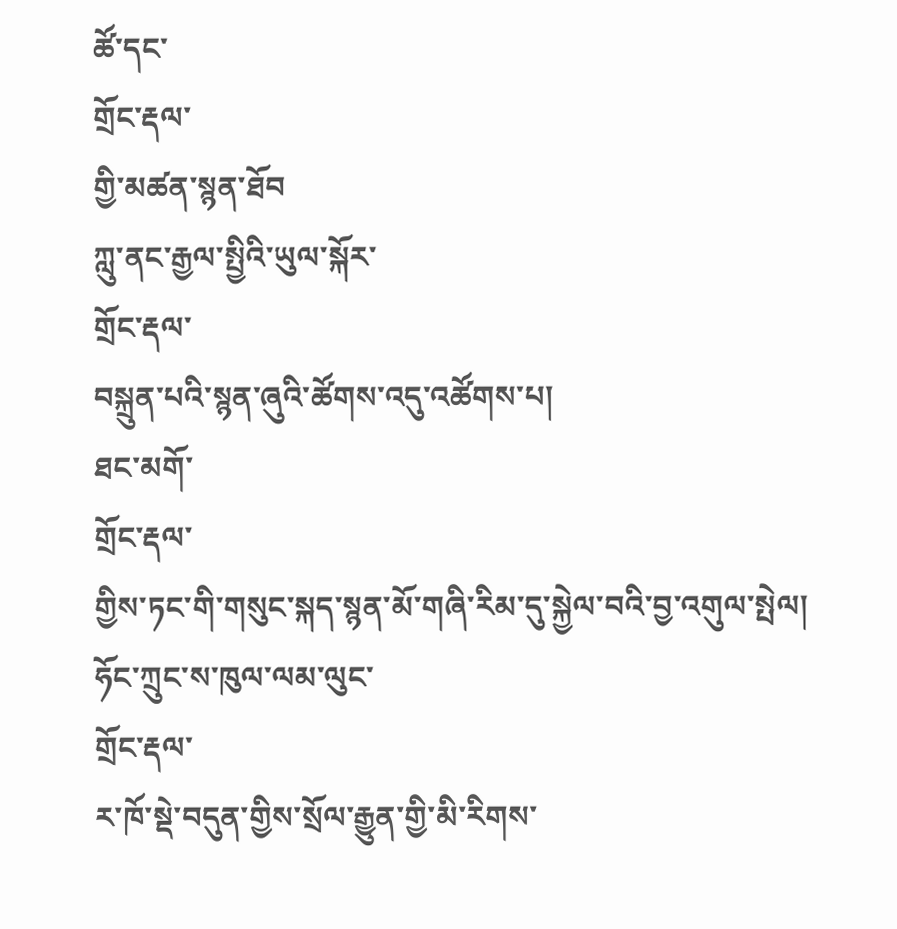ཚོ་དང་
གྲོང་རྡལ་
གྱི་མཚན་སྙན་ཐོབ
ཀླུ་ནང་རྒྱལ་སྤྱིའི་ཡུལ་སྐོར་
གྲོང་རྡལ་
བསྐྲུན་པའི་སྙན་ཞུའི་ཚོགས་འདུ་འཚོགས་པ།
ཐང་མགོ་
གྲོང་རྡལ་
གྱིས་ཏང་གི་གསུང་སྐད་སྙན་མོ་གཞི་རིམ་དུ་སྐྱེལ་བའི་བྱ་འགུལ་སྤེལ།
ཧོང་ཀྲུང་ས་ཁུལ་ལམ་ལུང་
གྲོང་རྡལ་
ར་ཁོ་སྡེ་བདུན་གྱིས་སྲོལ་རྒྱུན་གྱི་མི་རིགས་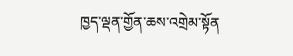ཁྱད་ལྡན་གྱོན་ཆས་འགྲེམ་སྟོན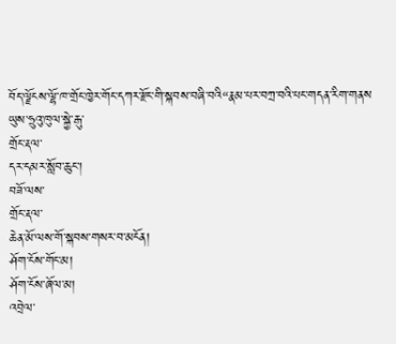བོད་ལྗོངས་ལྷོ་ཁ་གྲོང་ཁྱེར་གོང་དཀར་རྫོང་གི་སྐབས་བཞི་བའི“རྣམ་པར་བཀྲ་བའི་པང་གདན་རིག་གནས
ཡུས་ཧྲུའུ་ཁུལ་སྐྱེ་རྒུ་
གྲོང་རྡལ་
དར་དམར་སློབ་ཆུང་།
བཟོ་ལས་
གྲོང་རྡལ་
ཆེན་མོ་ལས་གོ་སྐབས་གསར་བ་མངོན།
ཤོག་ངོས་གོང་མ།
ཤོག་ངོས་ཞོལ་མ།
འབྲེལ་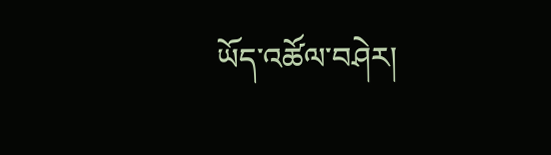ཡོད་འཚོལ་བཤེར།